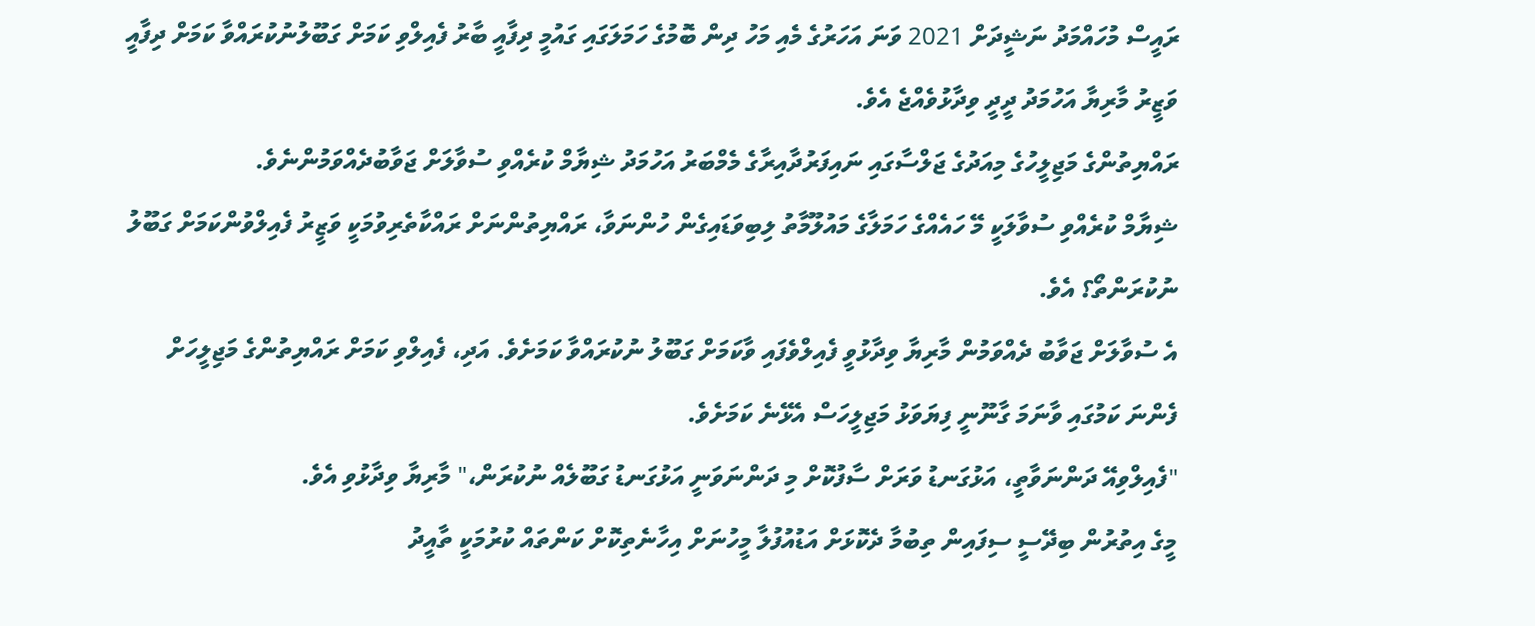ރައީސް މުހައްމަދު ނަޝީދަށް 2021 ވަނަ އަހަރުގެ މެއި މަހު ދިން ބޮމުގެ ހަމަލަގައި ގައުމީ ދިފާއީ ބާރު ފެއިލްވި ކަމަށް ގަބޫލުނުކުރައްވާ ކަމަށް ދިފާއީ ވަޒީރު މާރިޔާ އަހުމަދު ދީދީ ވިދާޅުވެއްޖެ އެވެ.
ރައްޔިތުންގެ މަޖިލީހުގެ މިއަދުގެ ޖަލްސާގައި ނައިފަރުދާއިރާގެ މެމްބަރު އަހުމަދު ޝިޔާމް ކުރެއްވި ސުވާލަށް ޖަވާބުދެއްވަމުންނެވެ.
ޝިޔާމް ކުރެއްވި ސުވާލަކީ މޭ ހައެއްގެ ހަމަލާގެ މައުލޫމާތު ލިބިވަޑައިގެން ހުންނަވާ، ރައްޔިތުންނަށް ރައްކާތެރިވުމަކީ ވަޒީރު ފެއިލްވުންކަމަށް ގަބޫލު ނުކުރަންތޯ؟ އެވެ.
އެ ސުވާލަށް ޖަވާބު ދެއްވަމުން މާރިޔާ ވިދާޅުވީ ފެއިލްވެފައި ވާކަމަށް ގަބޫލު ނުކުރައްވާ ކަމަށެވެ. އަދި، ފެއިލްވި ކަމަށް ރައްޔިތުންގެ މަޖިލީހަށް ފެންނަ ކަމުގައި ވާނަމަ ގާނޫނީ ފިޔަވަޅު މަޖިލީހަސް އެޅޭނެ ކަމަށެވެ.
"ފެއިލްވިއޭ ދަންނަވާތީ، އަޅުގަނޑު ވަރަށް ސާފުކޮށް މި ދަންނަވަނީ އަޅުގަނޑު ގަބޫލެއް ނުކުރަން،" މާރިޔާ ވިދާޅުވި އެވެ.
މީގެ އިތުރުން ބިދޭސީ ސިފައިން ތިބުމާ ދެކޮޅަށް އަޑުއުފުލާ މީހުނަށް އިހާނެތިކޮށް ކަންތައް ކުރުމަކީ ތާއީދު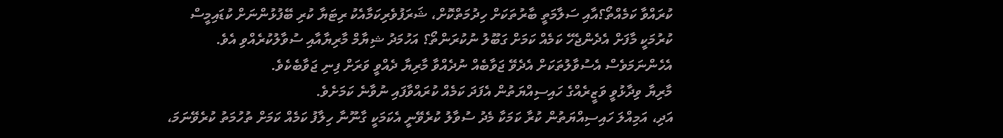ކުރައްވާ ކަމެއްތޯ؟އާއި ސަލާމަތީ ބާރުތަކަށް ހިދުމަތްކޮށް، ޝަރަފުވެރިކަމާއެކު ރިޓަޔާ ކުރި ބޭފުޅުންނަށް ކުޑައިމީސް ކުރުމަކީ މާފަށް އެދެންޖެހޭ ކަމެއް ކަމަށް ގަބޫލު ނުކުރަންތޯ؟ އަހުމަދު ޝިޔާމް މާރިޔާއާއި ސުވާލުކުރެއްވި އެވެ. އެހެންނަމަވެސް އެސުވާލުތަކަށް އެދެވޭ ޖަވާބެއް ނުދެއްވާ މާރިޔާ ދެއްވީ ވަރަށް ފިނި ޖަވާބެކެވެ.
މާރިޔާ ވިދާޅުވީ ވަޒީރެއްގެ ހައިސިއްޔަތުން އެފަދަ ކަމެއް ކުރައްވާފައި ނުވާނެ ކަމަށެވެ.
އަދި، އަމިއްލަ ހައިސިއްޔަތުން ކުރާ ކަމަކާ މެދު ސުވާލު ކުރެވޭނީ އެކަމަކީ ގާނޫނާ ހިލާފު ކަމެއް ކަމަށް ތުހުމަތު ކުރެވޭނަމަ،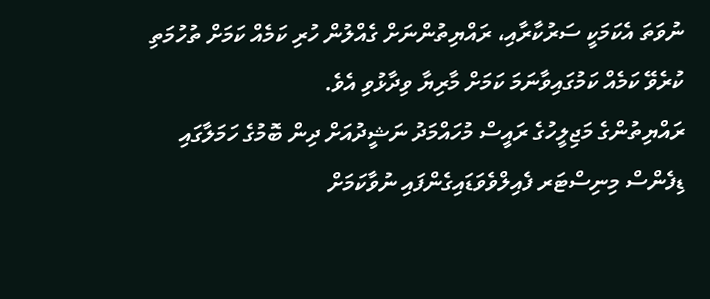ނުވަތަ އެކަމަކީ ސަރުކާރާއި، ރައްޔިތުންނަށް ގެއްލުން ހުރި ކަމެއް ކަމަށް ތުހުމަތި ކުރެވޭ ކަމެއް ކަމުގައިވާނަމަ ކަމަށް މާރިޔާ ވިދާޅުވި އެވެ.
ރައްޔިތުންގެ މަޖިލީހުގެ ރައީސް މުހައްމަދު ނަޝީދުއަށް ދިން ބޮމުގެ ހަމަލާގައި ޑިފެންސް މިނިސްޓަރ ފެއިލްވެވަޑައިގެންފައި ނުވާކަމަށް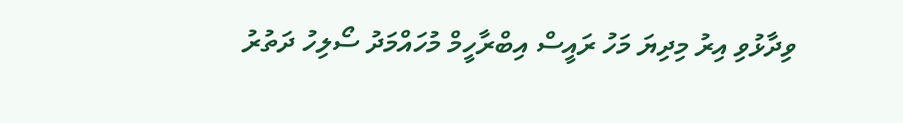ވިދާޅުވި އިރު މިދިޔަ މަހު ރައީސް އިބްރާހީމް މުހައްމަދު ސޯލިހު ދަތުރު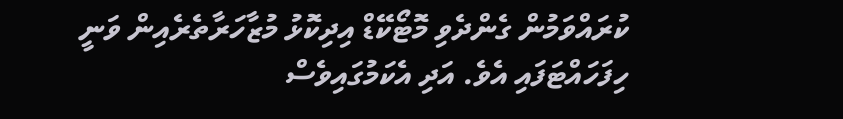ކުރައްވަމުން ގެންދެވި މޮޓޯކޭޑް އިދިކޮޅު މުޒާހަރާތެރެއިން ވަނީ ހިފަހައްޓަފައި އެވެ. އަދި އެކަމުގައިވެސް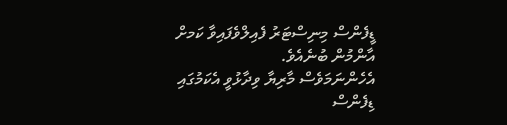ޑީފެންސް މިނިސްޓަރު ފެއިލްވެފައިވާ ކަމށް އާންމުން ބުނެއެވެ.
އެހެންނަމަވެސް މާރިޔާ ވިދާޅުވީ އެކަމުގައި ޑިފެންސް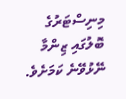މިނިސްޓަރުގެ ބޮލުގައި ޒިންމާ ނޭޅުވޭނެ ކަމަށެވެ.